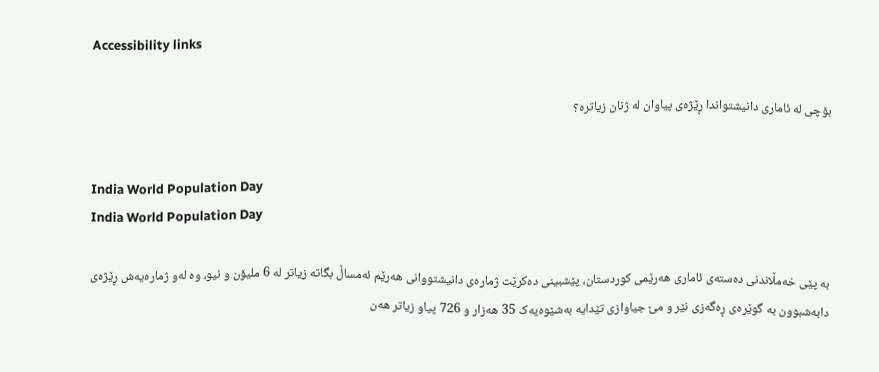Accessibility links

بۆچی لە ئاماری دانیشتواندا ڕێژەی پیاوان لە ژنان زیاترە؟


India World Population Day
India World Population Day

بە پێی خەمڵاندنی دەستەی ئاماری هەرێمی کوردستان، پێشبینی دەکرێت ژمارەی دانیشتووانی هەرێم ئەمساڵ بگاتە زیاتر لە 6 ملیۆن و نیو، وە لەو ژمارەیەش ڕێژەی دابەشبوون بە گوێرەی ڕەگەزی نێر و مێ جیاوازی تێدایە بەشێوەیەک 35 هەزار و 726 پیاو زیاتر هەن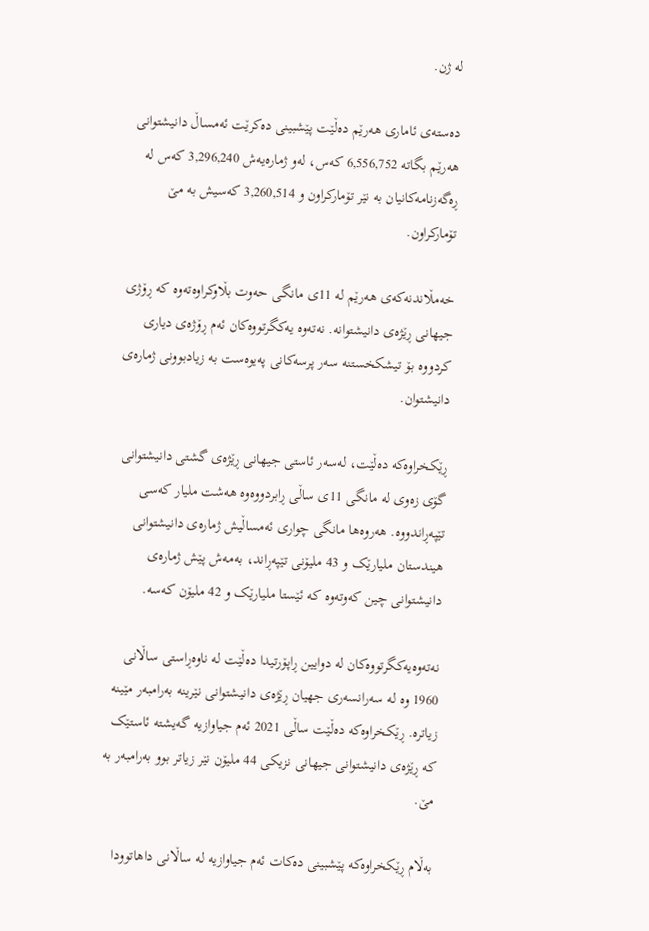لە ژن.

دەستەی ئاماری هەرێم دەڵێت پێشبینی دەکرێت ئەمساڵ دانیشتوانی هەرێم بگاتە 6,556,752 کەس، لەو ژمارەیەش 3,296,240 کەس لە ڕەگەزنامەکانیان بە نێر تۆمارکراون و 3,260,514 کەسیش بە مێ تۆمارکراون.

خەمڵاندنەکەی هەرێم لە 11ی مانگی حەوت بڵاوکراوەتەوە کە ڕۆژی جیهانی ڕێژەی دانیشتوانە. نەتەوە یەکگرتووەکان ئەم ڕۆژەی دیاری کردووە بۆ تیشکخستنە سەر پرسەکانی پەیوەست بە زیادبوونی ژمارەی دانیشتوان.

ڕێکخراوەکە دەڵێت، لەسەر ئاستی جیهانی ڕێژەی گشتی دانیشتوانی گۆی زەوی لە مانگی 11ی ساڵی ڕابردووەوە هەشت ملیار کەسی تێپەڕاندووە. هەروەها مانگی چواری ئەمساڵیش ژمارەی دانیشتوانی هیندستان ملیارێک و 43 ملیۆنی تێپەڕاند، بەمەش پێش ژمارەی دانیشتوانی چین کەوتەوە کە ئێستا ملیارێک و 42 ملیۆن کەسە.

نەتەوەیەکگرتووەکان لە دوایین ڕاپۆرتیدا دەڵێت لە ناوەڕاستی ساڵانی 1960 وە لە سەرانسەری جهیان ڕێژەی دانیشتوانی نێرینە بەرامبەر مێینە زیاترە. ڕێکخراوەکە دەڵێت ساڵی 2021 ئەم جیاوازیە گەیشتە ئاستێک کە ڕێژەی دانیشتوانی جیهانی نزیکی 44 ملیۆن نێر زیاتر بوو بەرامبەر بە مێ.

بەڵام ڕێکخراوەکە پێشبینی دەکات ئەم جیاوازیە لە ساڵانی داهاتوودا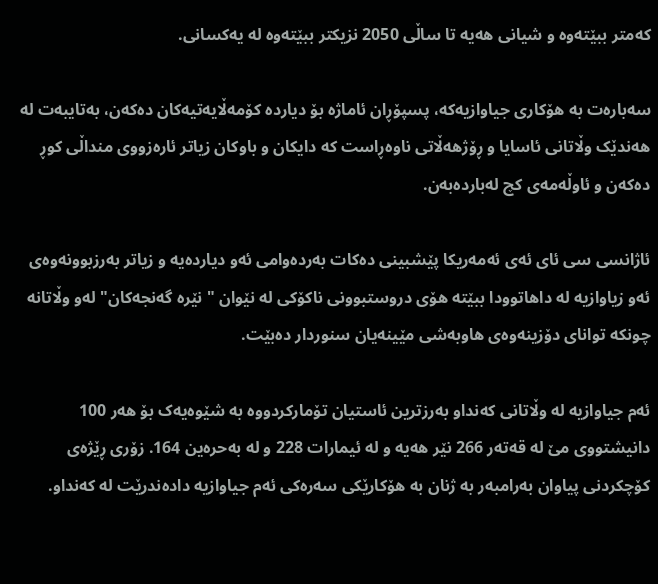کەمتر ببێتەوە و شیانی هەیە تا ساڵی 2050 نزیکتر ببێتەوە لە یەکسانی.

سەبارەت بە هۆکاری جیاوازیەکە، پسپۆڕان ئاماژە بۆ دیاردە کۆمەڵایەتیەکان دەکەن، بەتایبەت لە هەندێک وڵاتانی ئاسایا و ڕۆژهەڵاتی ناوەڕاست کە دایکان و باوکان زیاتر ئارەزووی منداڵی کوڕ دەکەن و ئاوڵەمەی کچ لەباردەبەن.

ئاژانسی سی ئای ئەی ئەمەریکا پێشبینی دەکات بەردەوامی ئەو دیاردەیە و زیاتر بەرزبوونەوەی ئەو زیاوازیە لە داهاتوودا ببێتە هۆی دروستبوونی ناکۆکی لە نێوان "نێرە گەنجەکان" لەو وڵاتانە چونکە توانای دۆزینەوەی هاوبەشی مێینەیان سنوردار دەبێت.

ئەم جیاوازیە لە وڵاتانی کەنداو بەرزترین ئاستیان تۆمارکردووە بە شێوەیەک بۆ هەر 100 دانیشتووی مێ لە قەتەر 266 نێر هەیە و لە ئیمارات 228 و لە بەحرەین 164. زۆری ڕێژەی کۆچکردنی پیاوان بەرامبەر بە ژنان بە هۆکارێکی سەرەکی ئەم جیاوازیە دادەندرێت لە کەنداو.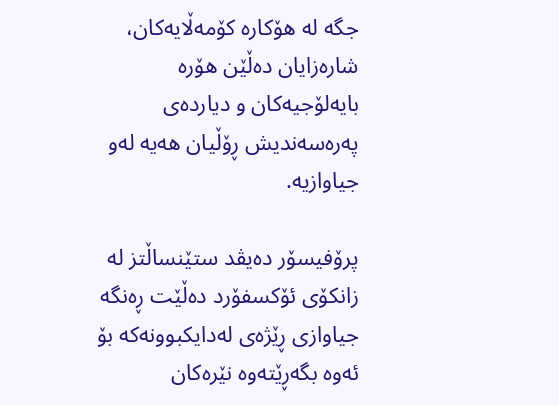جگە لە هۆکارە کۆمەڵایەکان، شارەزایان دەڵێن هۆرە بایەلۆجیەکان و دیاردەی پەرەسەندیش ڕۆڵیان هەیە لەو جیاوازیە.

پرۆفیسۆر دەیڤد ستێنساڵتز لە زانکۆی ئۆکسفۆرد دەڵێت ڕەنگە جیاوازی ڕێژەی لەدایکبوونەکە بۆ ئەوە بگەڕێتەوە نێرەکان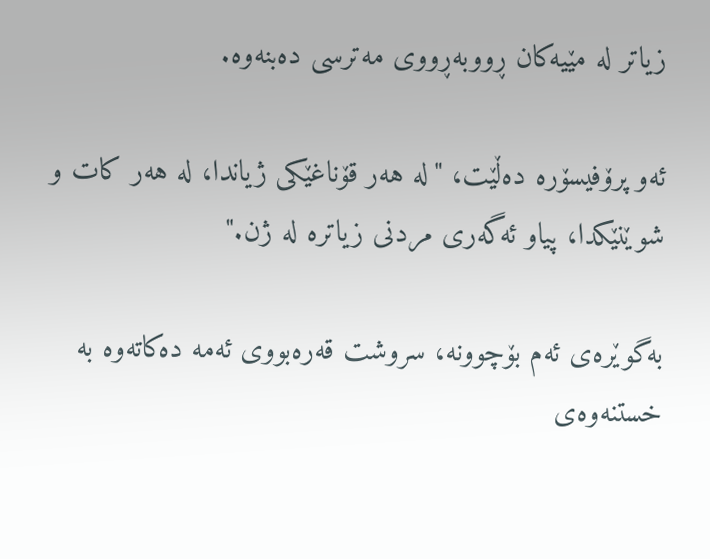زیاتر لە مێیەکان ڕووبەڕووی مەترسی دەبنەوە.

ئەو پرۆفیسۆرە دەڵێت، "لە هەر قۆناغێکی ژیاندا، لە هەر کات و شوێنێکدا، پیاو ئەگەری مردنی زیاترە لە ژن."

بەگوێرەی ئەم بۆچوونە، سروشت قەرەبووی ئەمە دەکاتەوە بە خستنەوەی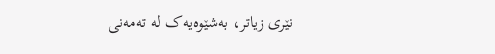نێری زیاتر، بەشێوەیەک لە تەمەنی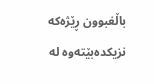باڵغبوون ڕێژەکە نزیکدەبێتەوە لە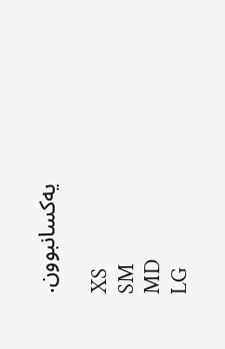یەکسانبوون.

XS
SM
MD
LG